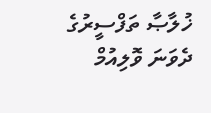ޚުލާޞާ ތަފްސީރުގެ ދެވަނަ ވޮލިއުމް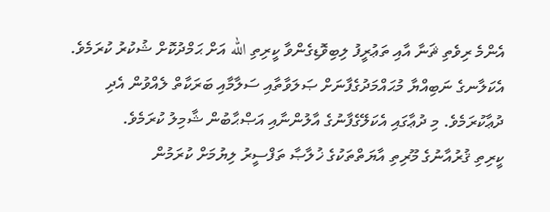އެންމެ ރިވެތި ޘަނާ އާއި ތަޢުރީފު ލިބިވޮޑިގެންވާ ކީރިތި الله އަށް ޙަމްދުކޮށް ޝުކުރު ކުރަމެވެ. އެކަލާނގެ ނަބިއްޔާ މުޙައްމަދުގެފާނަށް ޞަލަވާތާއި ސަލާމާއި ބަރަކާތް ލެއްވުން އެދި ދުޢާކުރަމެވެ. މި ދުޢާގައި އެކަލޭގެފާނުގެ އާލުންނާއި އަޞްޙާބުން ޝާމިލު ކުރަމެވެ.
ކީރިތި ޤުރުއާނުގެ މޫރިތި އާޔަތްތަކުގެ ޚުލާޞާ ތަފްސީރު ލިޔުމަށް ކުރަމުން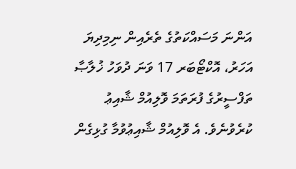އަންނަ މަސައްކަތުގެ ތެރެއިން ނިމިދިޔަ އަހަރު، އޮކްޓޯބަރ 17 ވަނަ ދުވަހު ޚުލާޞާ ތަފްސީރުގެ ފުރަތަމަ ވޮލިއުމް ޝާއިޢު ކުރެވުނެވެ. އެ ވޮލިއުމް ޝާއިޢުވުމާ ގުޅިގެން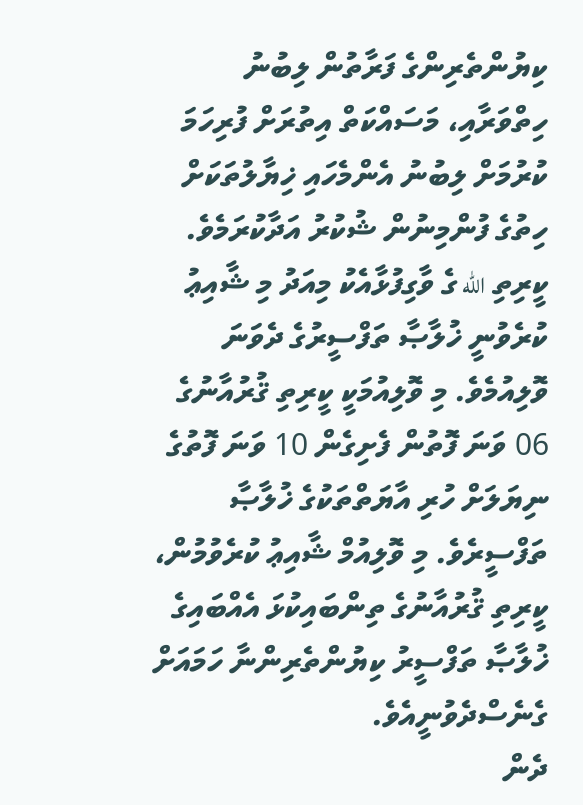ކިޔުންތެރިންގެ ފަރާތުން ލިބުނު ހިތްވަރާއި، މަސައްކަތް އިތުރަށް ފުރިހަމަ ކުރުމަށް ލިބުނު އެންމެހައި ޚިޔާލުތަކަށް ހިތުގެ ފުންމިނުން ޝުކުރު އަދާކުރަމެވެ.
ކީރިތި الله ގެ ވާގިފުޅާއެކު މިއަދު މި ޝާއިޢު ކުރެވުނީ ޚުލާޞާ ތަފްސީރުގެ ދެވަނަ ވޮލިއުމެވެ. މި ވޮލިއުމަކީ ކީރިތި ޤުރުއާނުގެ 06 ވަނަ ފޮތުން ފެށިގެން 10 ވަނަ ފޮތުގެ ނިޔަލަށް ހުރި އާޔަތްތަކުގެ ޚުލާޞާ ތަފްސީރެވެ. މި ވޮލިއުމް ޝާއިޢު ކުރެވުމުން، ކީރިތި ޤުރުއާނުގެ ތިންބައިކުޅަ އެއްބައިގެ ޚުލާޞާ ތަފްސީރު ކިޔުންތެރިންނާ ހަމައަށް ގެނެސްދެވުނީއެވެ.
ދެން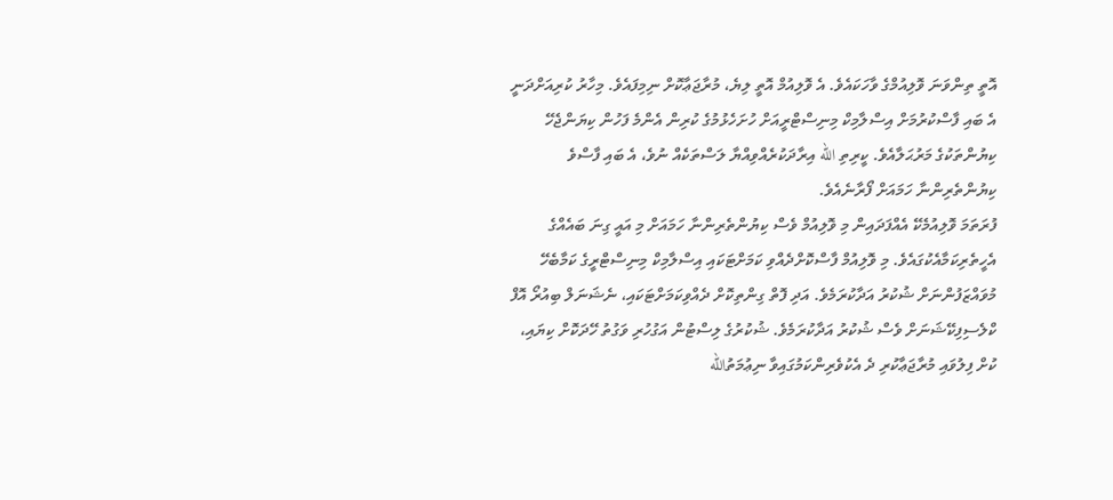އޮތީ ތިންވަނަ ވޮލިއުމްގެ ވާހަކައެވެ. އެ ވޮލިއުމް އޮތީ ލިޔެ، މުރާޖަޢާކޮށް ނިމިފައެވެ. މިހާރު ކުރިއަށްދަނީ އެ ބައި ފާސްކުރުމަށް އިސްލާމިކް މިނިސްޓްރީއަށް ހުށަހެޅުމުގެ ކުރިން އެންމެ ފަހުން ކިޔަންޖެހޭ ކިޔުންތަކުގެ މަރުޙަލާއެވެ. ކީރިތި الله އިރާދަކުރެއްވިއްޔާ ލަސްތަކެއް ނުވެ، އެ ބައި ފާސްވެ ކިޔުންތެރިންނާ ހަމައަށް ފޯރާނެއެވެ.
ފުރަތަމަ ވޮލިއުމެކޭ އެއްފަދައިން މި ވޮލިއުމް ވެސް ކިޔުންތެރިންނާ ހަމައަށް މި އައީ ގިނަ ބައެއްގެ އެހީތެރިކަމާއެކުގައެވެ. މި ވޮލިއުމް ފާސްކޮށްދެއްވި ކަމަށްޓަކައި އިސްލާމިކް މިނިސްޓްރީގެ ކަމާބެހޭ މުވައްޒަފުންނަށް ޝުކުރު އަދާކުރަމެވެ. އަދި ފޮތް ގިންތިކޮށް ދެއްވިކަމަށްޓަކައި، ނެޝަނަލް ބިއުރޯ އޮފް ކްލެސިފިކޭޝަނަށް ވެސް ޝުކުރު އަދާކުރަމެވެ. ޝުކުރުގެ ލިސްޓުން އަގުހުރި ވަގުތު ހޭދަކޮށް ކިޔައި، ކުށް ފިލުވައި މުރާޖަޢާކުރި ދެ އެކުވެރިންކަމުގައިވާ ނިޢުމަތުالله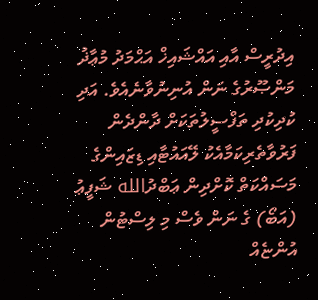އިދުރީސް އާއި އައްޝައިޚް އަޙްމަދު މުޢާޛު މަންޞޫރުގެ ނަން އުނިނުވާނެއެވެ. އަދި ކުދިކުދި ތަފްސީލުތަކަށް ދާންދެން ފަރުވާތެރިކަމާއެކު ލޭއައުޓާއި ޑިޒައިންގެ މަސައްކަތް ކޮށްދިން ޢަބްދުالله ޝަފީޢު (އަބޯ) ގެ ނަން ވެސް މި ލިސްޓުން އުންޏެއް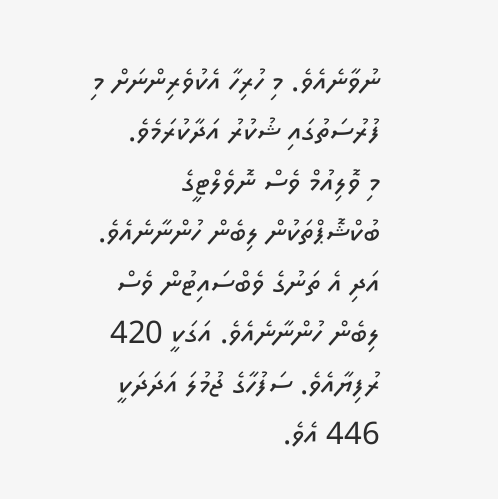ނުވާނެއެވެ. މި ހުރިހާ އެކުވެރިންނަށް މި ފުރުސަތުގައި ޝުކުރު އަދާކުރަމެވެ.
މި ވޮލިއުމް ވެސް ނޮވެލްޓީގެ ބުކްޝޮޕްތަކުން ލިބެން ހުންނާނެއެވެ. އަދި އެ ތަނުގެ ވެބްސައިޓުން ވެސް ލިބެން ހުންނާނެއެވެ. އަގަކީ 420 ރުފިޔާއެވެ. ސަފުހާގެ ޖުމުލަ އަދަދަކީ 446 އެވެ.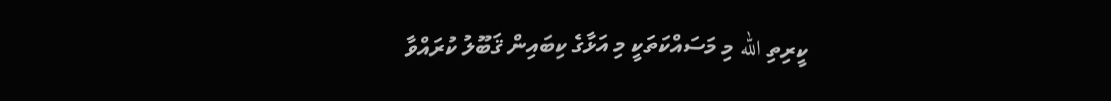ކީރިތި الله މި މަސައްކަތަކީ މި އަޅާގެ ކިބައިން ޤަބޫލު ކުރައްވާ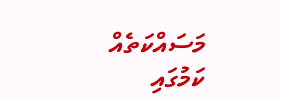މަސައްކަތެއް ކަމުގައި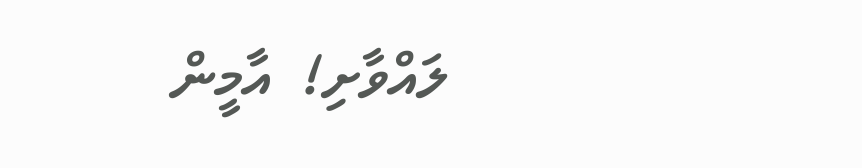ލައްވާށި!  އާމީން